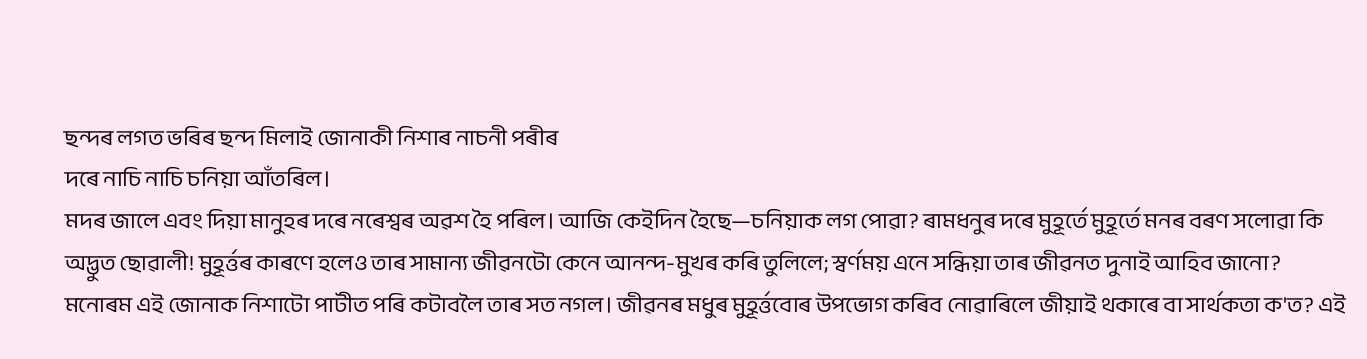ছন্দৰ লগত ভৰিৰ ছন্দ মিলাই জোনাকী নিশাৰ নাচনী পৰীৰ
দৰে নাচি নাচি চনিয়া আঁতৰিল।
মদৰ জালে এবং দিয়া মানুহৰ দৰে নৰেশ্বৰ অৱশ হৈ পৰিল। আজি কেইদিন হৈছে—চনিয়াক লগ পোৱা? ৰামধনুৰ দৰে মুহূৰ্তে মুহূৰ্তে মনৰ বৰণ সলোৱা কি অদ্ভুত ছোৱালী! মুহূৰ্ত্তৰ কাৰণে হলেও তাৰ সামান্য জীৱনটো কেনে আনন্দ-মুখৰ কৰি তুলিলে; স্বৰ্ণময় এনে সন্ধিয়া তাৰ জীৱনত দুনাই আহিব জানো?
মনোৰম এই জোনাক নিশাটো পাটীত পৰি কটাবলৈ তাৰ সত নগল। জীৱনৰ মধুৰ মুহূৰ্ত্তবোৰ উপভোগ কৰিব নোৱাৰিলে জীয়াই থকাৰে বা সাৰ্থকতা ক'ত? এই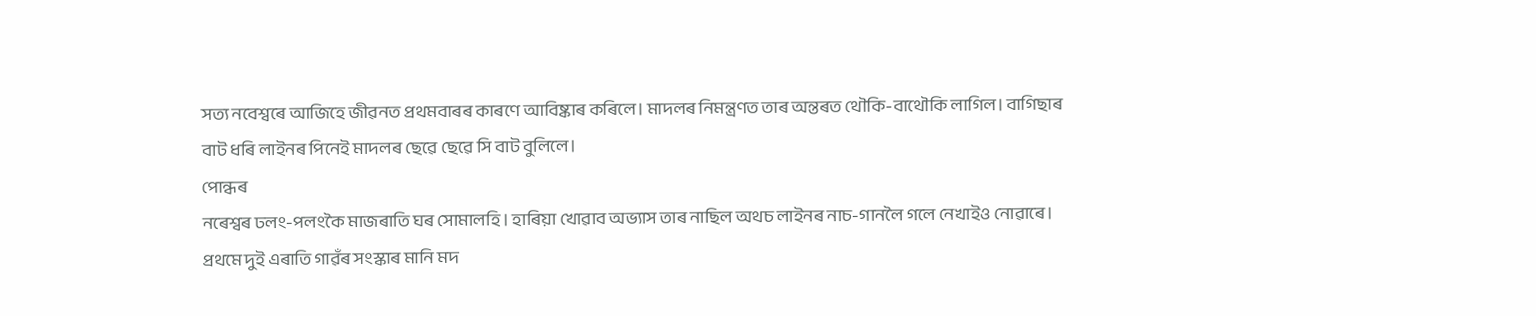সত্য নবেশ্বৰে আজিহে জীৱনত প্ৰথমবাৰৰ কাৰণে আবিষ্কাৰ কৰিলে। মাদলৰ নিমন্ত্ৰণত তাৰ অন্তৰত থৌকি-বাথৌকি লাগিল। বাগিছাৰ বাট ধৰি লাইনৰ পিনেই মাদলৰ ছেৱে ছেৱে সি বাট বুলিলে।
পোন্ধৰ
নৰেশ্বৰ ঢলং-পলংকৈ মাজৰাতি ঘৰ সোমালহি। হাৰিয়া খোৱাব অভ্যাস তাৰ নাছিল অথচ লাইনৰ নাচ-গানলৈ গলে নেখাইও নোৱাৰে। প্ৰথমে দুই এৰাতি গাৱঁৰ সংস্কাৰ মানি মদ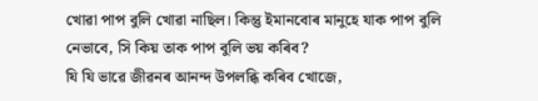খোৱা পাপ বুলি খোৱা নাছিল। কিন্তু ইমানবোৰ মানুহে যাক পাপ বুলি নেভাবে, সি কিয় তাক পাপ বুলি ভয় কৰিব?
যি যি ভাৱে জীৱনৰ আনন্দ উপলব্ধি কৰিব খোজে,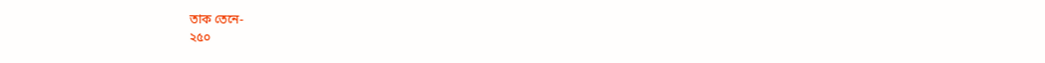তাক তেনে-
২৫০